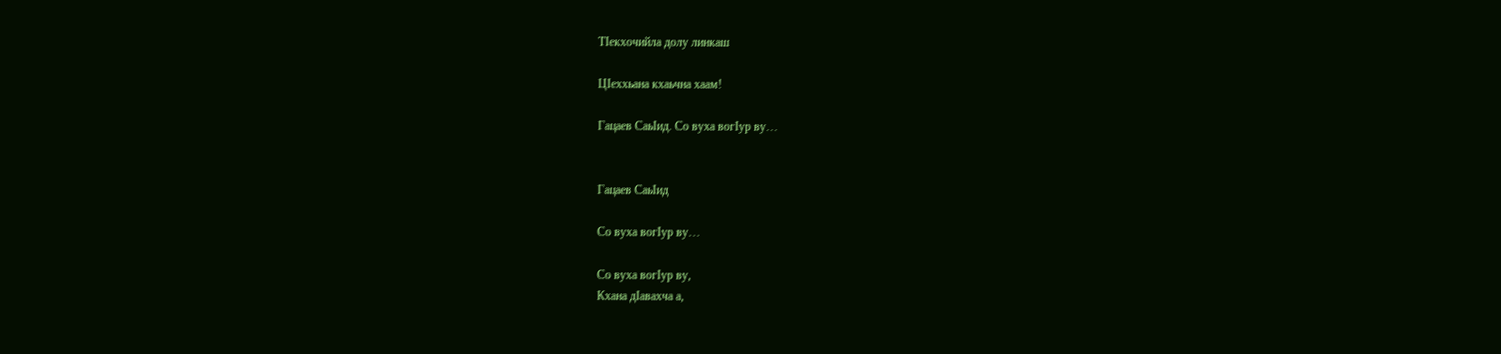ТIекхочийла долу линкаш

ЦIеххьана кхаьчна хаам!

Гацаев СаьIид. Со вуха вогIур ву…


Гацаев СаьIид

Со вуха вогIур ву…

Со вуха вогIур ву,
Кхана дIавахча а,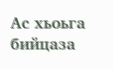Ас хьоьга бийцаза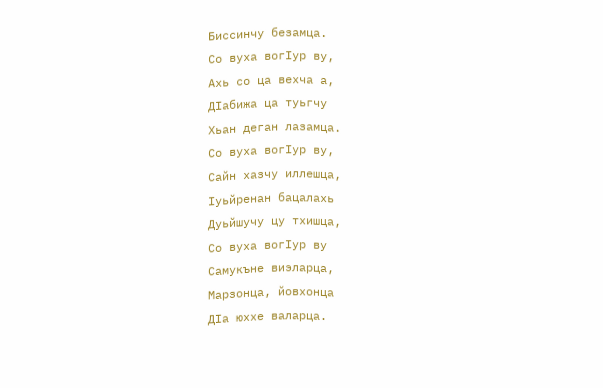Биссинчу безамца.
Со вуха вогIур ву,
Ахь со ца вехча а,
ДIабижа ца туьгчу
Хьан деган лазамца.
Со вуха вогIур ву,
Сайн хазчу иллешца,
Iуьйренан бацалахь
Дуьйшучу цу тхишца,
Со вуха вогIур ву
Самукъне виэларца,
Марзонца, йовхонца
ДIа юххе валарца.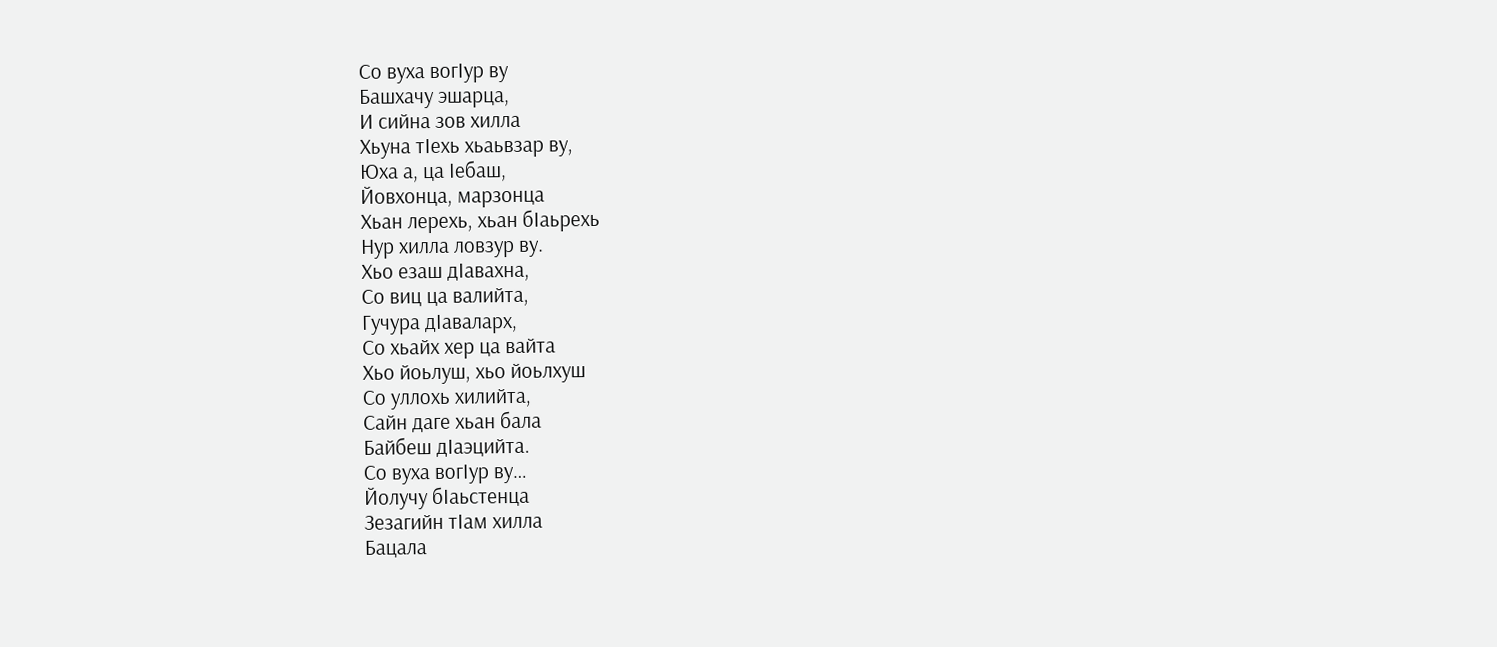Со вуха вогIур ву
Башхачу эшарца,
И сийна зов хилла
Хьуна тIехь хьаьвзар ву,
Юха а, ца Iебаш,
Йовхонца, марзонца
Хьан лерехь, хьан бIаьрехь
Нур хилла ловзур ву.
Хьо езаш дIавахна,
Со виц ца валийта,
Гучура дIаваларх,
Со хьайх хер ца вайта
Хьо йоьлуш, хьо йоьлхуш
Со уллохь хилийта,
Сайн даге хьан бала
Байбеш дIаэцийта.
Со вуха вогIур ву…
Йолучу бIаьстенца
Зезагийн тIам хилла
Бацала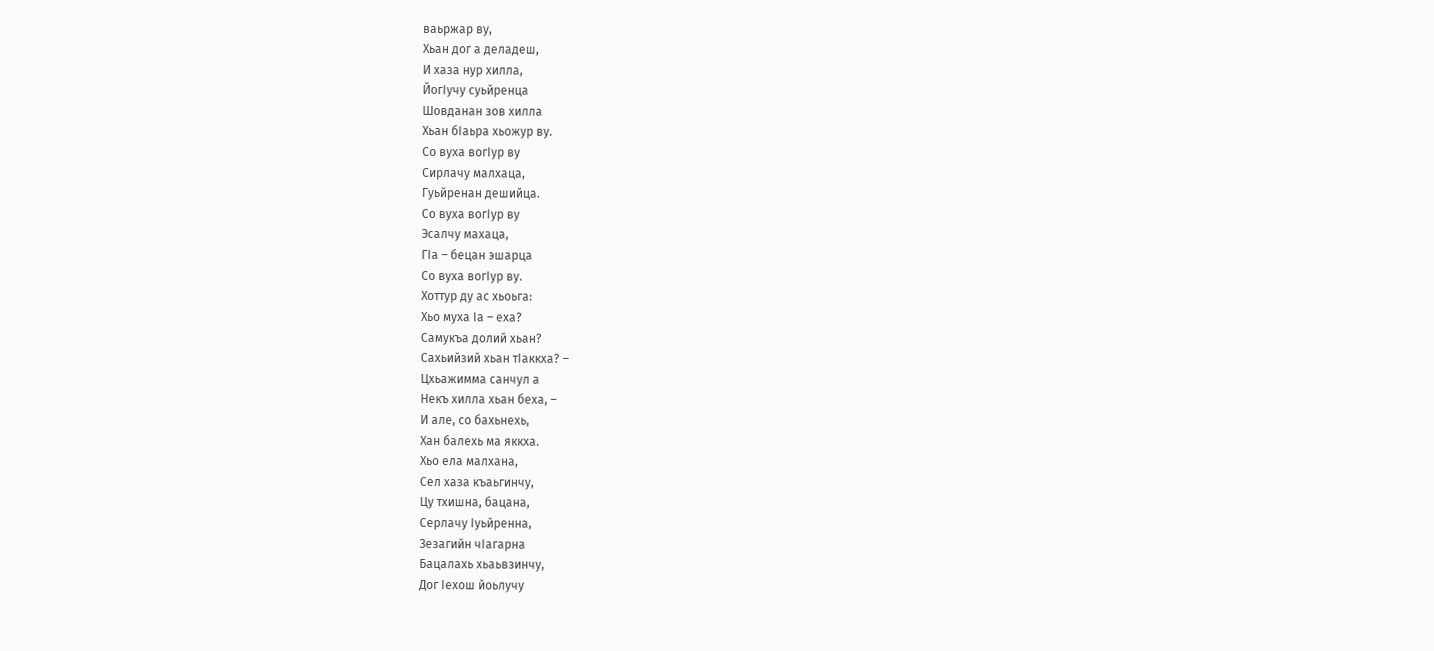ваьржар ву,
Хьан дог а деладеш,
И хаза нур хилла,
ЙогIучу суьйренца
Шовданан зов хилла
Хьан бIаьра хьожур ву.
Со вуха вогIур ву
Сирлачу малхаца,
Гуьйренан дешийца.
Со вуха вогIур ву
Эсалчу махаца,
ГIа – бецан эшарца
Со вуха вогIур ву.
Хоттур ду ас хьоьга:
Хьо муха Iа – еха?
Самукъа долий хьан?
Сахьийзий хьан тIаккха? –
Цхьажимма санчул а
Некъ хилла хьан беха, –
И але, со бахьнехь,
Хан балехь ма яккха.
Хьо ела малхана,
Сел хаза къаьгинчу,
Цу тхишна, бацана,
Серлачу Iуьйренна,
Зезагийн чIагарна
Бацалахь хьаьвзинчу,
Дог Iехош йоьлучу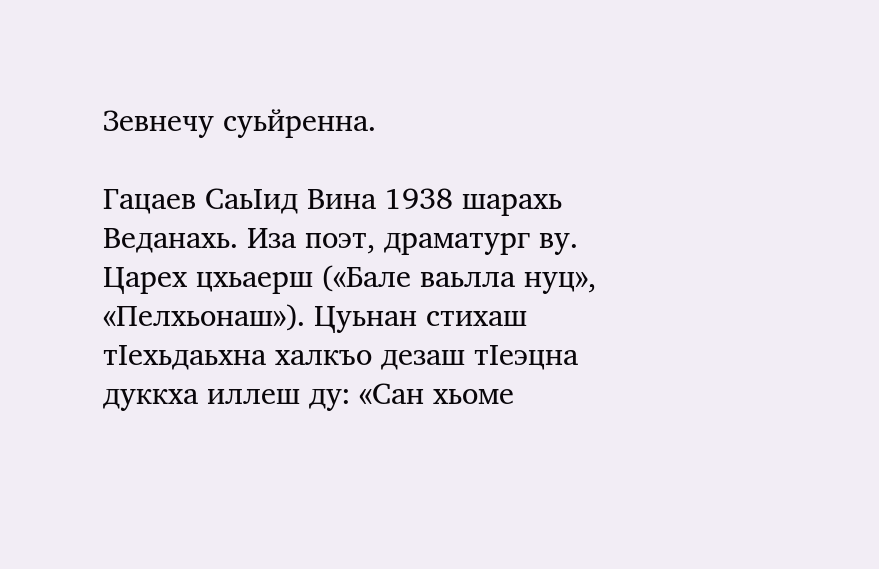Зевнечу суьйренна.

Гацаев СаьIид Вина 1938 шарахь Веданахь. Иза поэт, драматург ву. Царех цхьаерш («Бале ваьлла нуц», «Пелхьонаш»). Цуьнан стихаш тIехьдаьхна халкъо дезаш тIеэцна дуккха иллеш ду: «Сан хьоме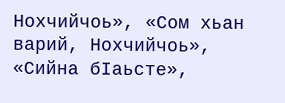Нохчийчоь», «Сом хьан варий, Нохчийчоь», «Сийна бIаьсте»,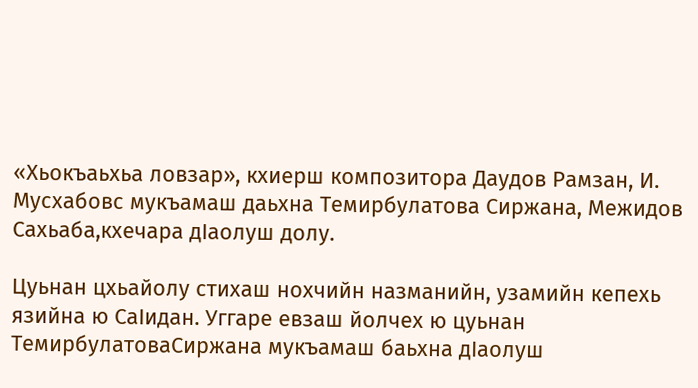«Хьокъаьхьа ловзар», кхиерш композитора Даудов Рамзан, И. Мусхабовс мукъамаш даьхна Темирбулатова Сиржана, Межидов Сахьаба,кхечара дIаолуш долу.

Цуьнан цхьайолу стихаш нохчийн назманийн, узамийн кепехь язийна ю СаIидан. Уггаре евзаш йолчех ю цуьнан ТемирбулатоваСиржана мукъамаш баьхна дIаолуш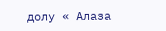долу « Алаза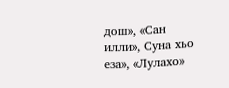дош», «Сан илли», Суна хьо еза», «Лулахо»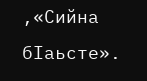,«Сийна бIаьсте».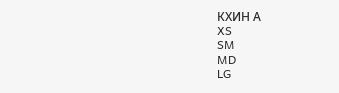КХИН А
XS
SM
MD
LG